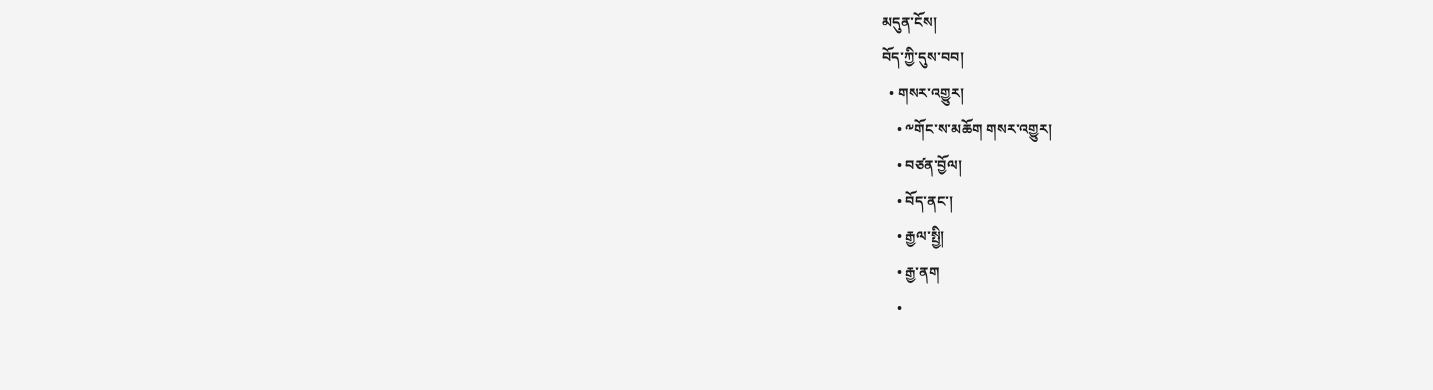མདུན་ངོས།
བོད་ཀྱི་དུས་བབ།
  • གསར་འགྱུར།
    • ༸གོང་ས་མཆོག གསར་འགྱུར།
    • བཙན་བྱོལ།
    • བོད་ནང་།
    • རྒྱལ་སྤྱི།
    • རྒྱ་ནག
    •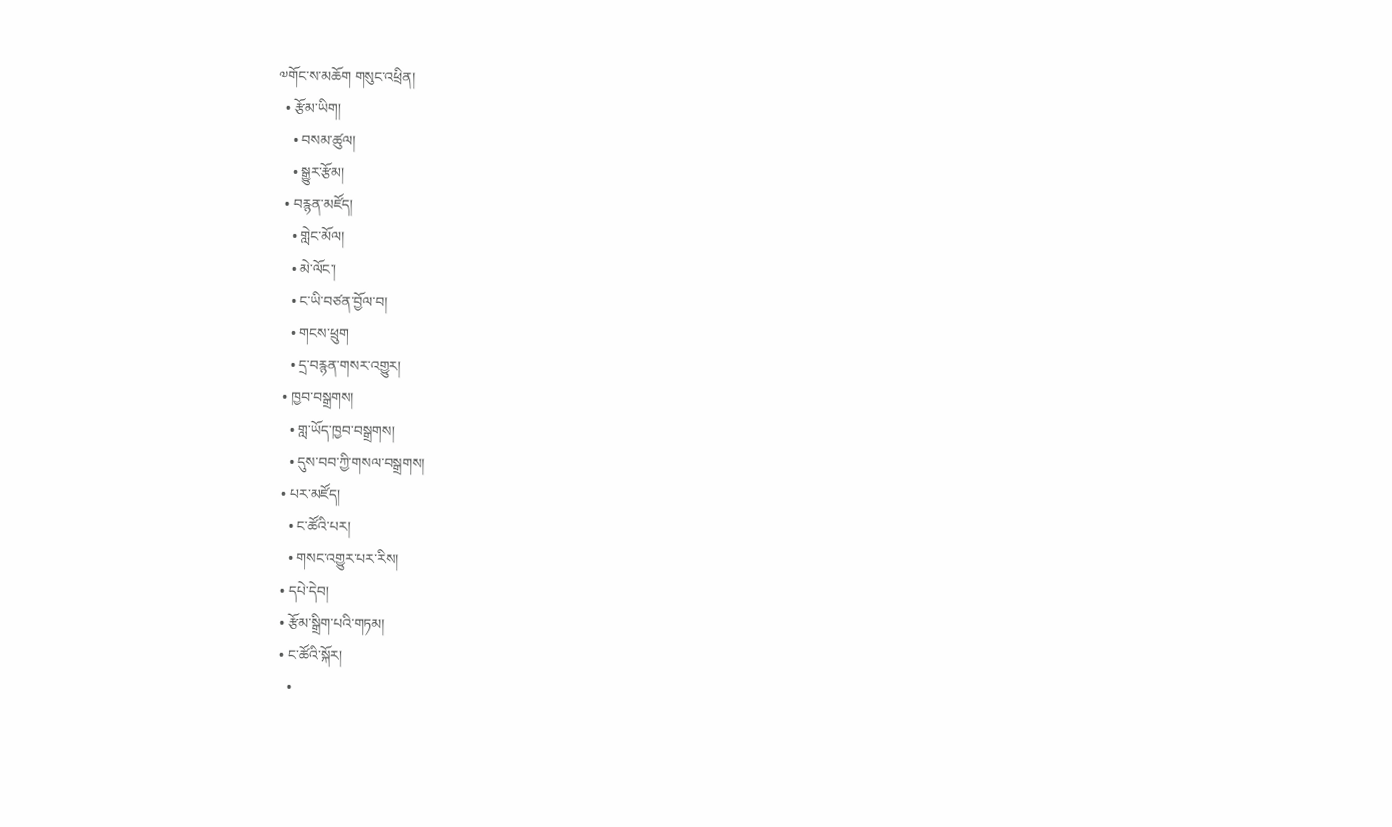༧གོང་ས་མཆོག གསུང་འཕྲིན།
  • རྩོམ་ཡིག།
    • བསམ་ཚུལ།
    • སྒྱུར་རྩོམ།
  • བརྙན་མཛོད།
    • གླེང་མོལ།
    • མེ་ལོང་།
    • ང་ཡི་བཙན་བྱོལ་བ།
    • གངས་ཕྲུག
    • དྲ་བརྙན་གསར་འགྱུར།
  • ཁྱབ་བསྒྲགས།
    • གླ་ཡོད་ཁྱབ་བསྒྲགས།
    • དུས་བབ་ཀྱི་གསལ་བསྒྲགས།
  • པར་མཛོད།
    • ང་ཚོའི་པར།
    • གསང་འགྱུར་པར་རིས།
  • དཔེ་དེབ།
  • རྩོམ་སྒྲིག་པའི་གཏམ།
  • ང་ཚོའི་སྐོར།
    •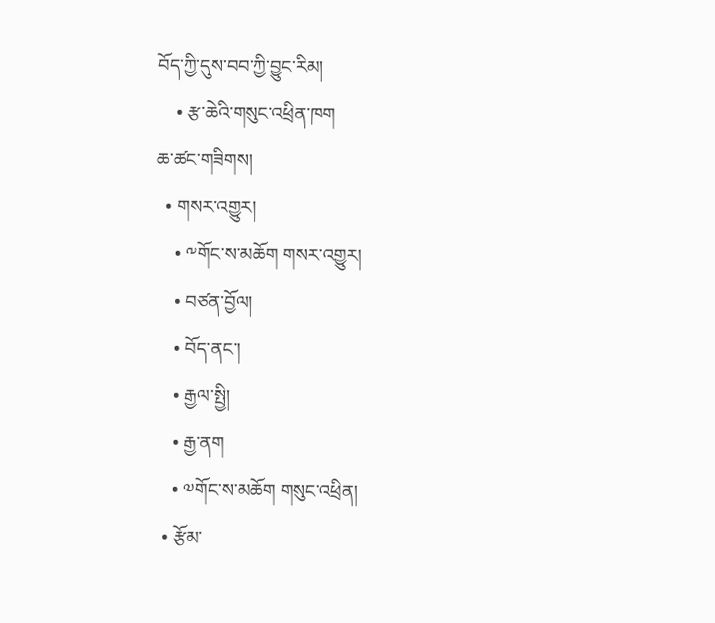བོད་ཀྱི་དུས་བབ་ཀྱི་བྱུང་རིམ།
    • རྩ་ཆེའི་གསུང་འཕྲིན་ཁག
ཆ་ཚང་གཟིགས།
  • གསར་འགྱུར།
    • ༸གོང་ས་མཆོག གསར་འགྱུར།
    • བཙན་བྱོལ།
    • བོད་ནང་།
    • རྒྱལ་སྤྱི།
    • རྒྱ་ནག
    • ༧གོང་ས་མཆོག གསུང་འཕྲིན།
  • རྩོམ་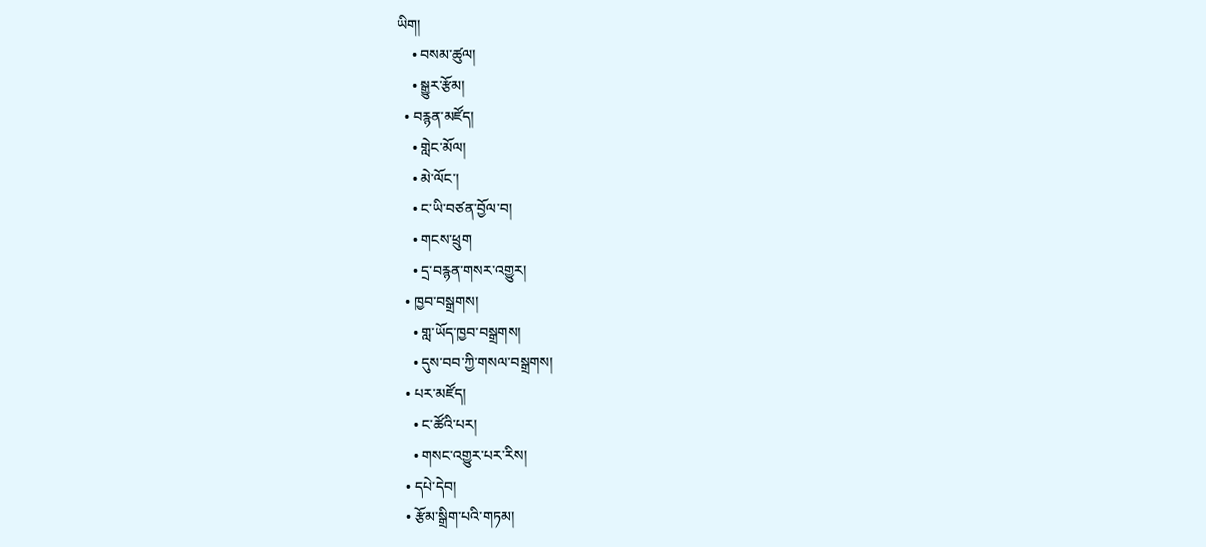ཡིག།
    • བསམ་ཚུལ།
    • སྒྱུར་རྩོམ།
  • བརྙན་མཛོད།
    • གླེང་མོལ།
    • མེ་ལོང་།
    • ང་ཡི་བཙན་བྱོལ་བ།
    • གངས་ཕྲུག
    • དྲ་བརྙན་གསར་འགྱུར།
  • ཁྱབ་བསྒྲགས།
    • གླ་ཡོད་ཁྱབ་བསྒྲགས།
    • དུས་བབ་ཀྱི་གསལ་བསྒྲགས།
  • པར་མཛོད།
    • ང་ཚོའི་པར།
    • གསང་འགྱུར་པར་རིས།
  • དཔེ་དེབ།
  • རྩོམ་སྒྲིག་པའི་གཏམ།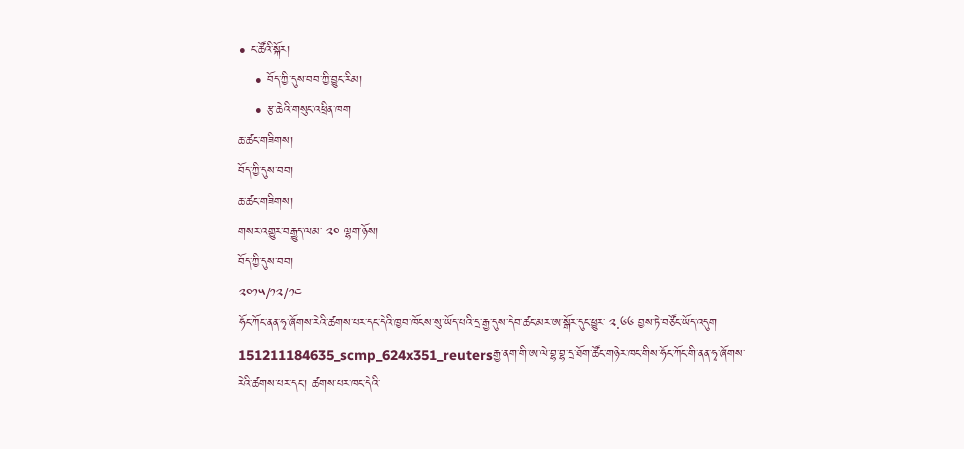• ང་ཚོའི་སྐོར།
    • བོད་ཀྱི་དུས་བབ་ཀྱི་བྱུང་རིམ།
    • རྩ་ཆེའི་གསུང་འཕྲིན་ཁག
ཆ་ཚང་གཟིགས།
བོད་ཀྱི་དུས་བབ།
ཆ་ཚང་གཟིགས།
གསར་འགྱུར་བརྒྱུད་ལམ་ ༢༠ ལྷག་ཉོས།
བོད་ཀྱི་དུས་བབ།
༢༠༡༥/༡༢/༡༤
ཧོང་ཀོང་ནན་ཧྭ་ཞོགས་རེའི་ཚགས་པར་དང་དེའི་ཁྱབ་ཁོངས་སུ་ཡོད་པའི་དྲ་རྒྱ་དུས་དེབ་ཚང་མར་ཨ་སྒོར་དུང་ཕྱུར་ ༢.༦༦ བྱས་ཏེ་བཙོང་ཡོད་འདུག
151211184635_scmp_624x351_reutersརྒྱ་ནག་གི་ཨ་ལེ་བྷ་བྷ་དྲ་ཐོག་ཚོང་གཉེར་ཁང་གིས་ཧོང་ཀོང་གི་ནན་ཧྭ་ཞོགས་རེའི་ཚགས་པར་དང་། ཚགས་པར་ཁང་དེའི་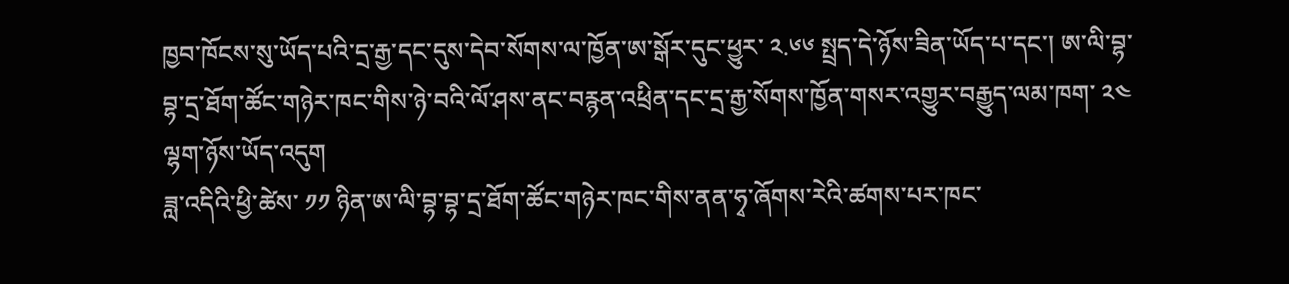ཁྱབ་ཁོངས་སུ་ཡོད་པའི་དྲ་རྒྱ་དང་དུས་དེབ་སོགས་ལ་ཁྱོན་ཨ་སྒོར་དུང་ཕྱུར་ ༢.༦༦ སྤྲད་དེ་ཉོས་ཟིན་ཡོད་པ་དང་། ཨ་ལི་བྷ་བྷ་དྲ་ཐོག་ཚོང་གཉེར་ཁང་གིས་ཉེ་བའི་ལོ་ཤས་ནང་བརྙན་འཕྲིན་དང་དྲ་རྒྱ་སོགས་ཁྱོན་གསར་འགྱུར་བརྒྱུད་ལམ་ཁག་ ༢༤ ལྷག་ཉོས་ཡོད་འདུག
ཟླ་འདིའི་ཕྱི་ཚེས་ ༡༡ ཉིན་ཨ་ལི་བྷ་བྷ་དྲ་ཐོག་ཚོང་གཉེར་ཁང་གིས་ནན་ཧྭ་ཞོགས་རེའི་ཚགས་པར་ཁང་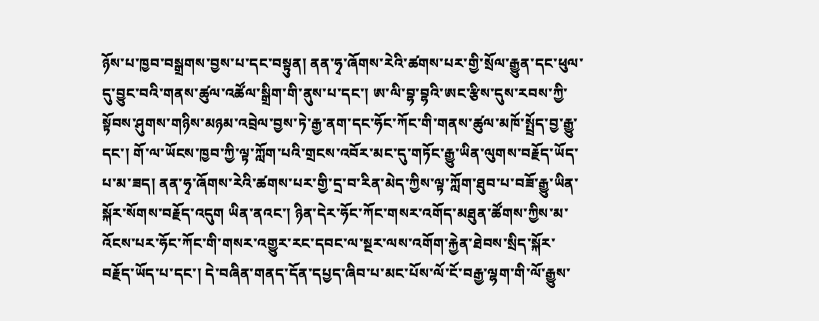ཉོས་པ་ཁྱབ་བསྒྲགས་བྱས་པ་དང་བསྟུན། ནན་ཧྭ་ཞོགས་རེའི་ཚགས་པར་གྱི་སྲོལ་རྒྱུན་དང་ཕུལ་དུ་བྱུང་བའི་གནས་ཚུལ་འཚོལ་སྒྲིག་གི་ནུས་པ་དང་། ཨ་ལི་བྷ་བྷའི་ཨང་རྩིས་དུས་རབས་ཀྱི་སྟོབས་ཤུགས་གཉིས་མཉམ་འབྲེལ་བྱས་ཏེ་རྒྱ་ནག་དང་ཧོང་ཀོང་གི་གནས་ཚུལ་མཁོ་སྤྲོད་བྱ་རྒྱུ་དང་། གོ་ལ་ཡོངས་ཁྱབ་ཀྱི་ལྟ་ཀློག་པའི་གྲངས་འབོར་མང་དུ་གཏོང་རྒྱུ་ཡིན་ལུགས་བརྗོད་ཡོད་པ་མ་ཟད། ནན་ཧྭ་ཞོགས་རེའི་ཚགས་པར་གྱི་དྲ་བ་རིན་མེད་ཀྱིས་ལྟ་ཀློག་ཐུབ་པ་བཟོ་རྒྱུ་ཡིན་སྐོར་སོགས་བརྗོད་འདུག ཡིན་ནའང་། ཉིན་དེར་ཧོང་ཀོང་གསར་འགོད་མཐུན་ཚོགས་ཀྱིས་མ་འོངས་པར་ཧོང་ཀོང་གི་གསར་འགྱུར་རང་དབང་ལ་སྔར་ལས་འགོག་རྐྱེན་ཐེབས་སྲིད་སྐོར་བརྗོད་ཡོད་པ་དང་། དེ་བཞིན་གནད་དོན་དཔྱད་ཞིབ་པ་མང་པོས་ལོ་ངོ་བརྒྱ་ལྷག་གི་ལོ་རྒྱུས་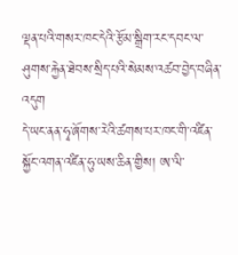ལྡན་པའི་གསར་ཁང་དེའི་རྩོམ་སྒྲིག་རང་དབང་ལ་ཤུགས་རྐྱེན་ཐེབས་སྲིད་པའི་སེམས་འཚབ་བྱེད་བཞིན་འདུག
དེ་ཡང་ནན་ཧྭ་ཞོགས་རེའི་ཚགས་པར་ཁང་གི་འཛིན་སྐྱོང་འགན་འཛིན་ཧུ་ཡས་ཆིན་གྱིས། ཨ་ལི་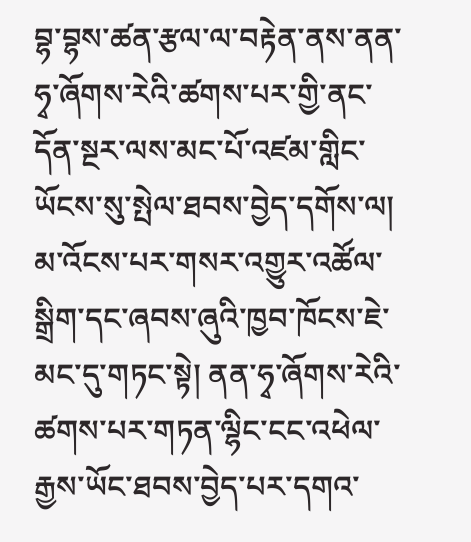བྷ་བྷས་ཚན་རྩལ་ལ་བརྟེན་ནས་ནན་ཧྭ་ཞོགས་རེའི་ཚགས་པར་གྱི་ནང་དོན་སྔར་ལས་མང་པོ་འཛམ་གླིང་ཡོངས་སུ་སྤེལ་ཐབས་བྱེད་དགོས་ལ། མ་འོངས་པར་གསར་འགྱུར་འཚོལ་སྒྲིག་དང་ཞབས་ཞུའི་ཁྱབ་ཁོངས་ཇེ་མང་དུ་གཏང་སྟེ། ནན་ཧྭ་ཞོགས་རེའི་ཚགས་པར་གཏན་ལྷིང་ངང་འཕེལ་རྒྱས་ཡོང་ཐབས་བྱེད་པར་དགའ་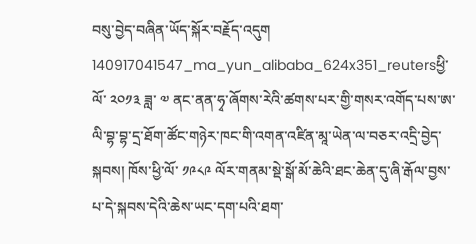བསུ་བྱེད་བཞིན་ཡོད་སྐོར་བརྗོད་འདུག
140917041547_ma_yun_alibaba_624x351_reutersཕྱི་ལོ་ ༢༠༡༣ ཟླ་ ༧ ནང་ནན་ཧྭ་ཞོགས་རེའི་ཚགས་པར་གྱི་གསར་འགོད་པས་ཨ་ལི་བྷ་བྷ་དྲ་ཐོག་ཚོང་གཉེར་ཁང་གི་འགན་འཛིན་མཱ་ཡེན་ལ་བཅར་འདྲི་བྱེད་སྐབས། ཁོས་ཕྱི་ལོ་ ༡༩༨༩ ལོར་གནམ་སྡེ་སྒོ་མོ་ཆེའི་ཐང་ཆེན་དུ་ཞི་རྒོལ་བྱས་པ་དེ་སྐབས་དེའི་ཆེས་ཡང་དག་པའི་ཐག་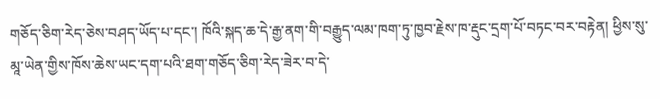གཅོད་ཅིག་རེད་ཅེས་བཤད་ཡོད་པ་དང་། ཁོའི་སྐད་ཆ་དེ་རྒྱ་ནག་གི་བརྒྱུད་ལམ་ཁག་ཏུ་ཁྱབ་རྗེས་ཁ་རྡུང་དྲག་པོ་བཏང་བར་བརྟེན། ཕྱིས་སུ་མཱ་ཡེན་གྱིས་ཁོས་ཆེས་ཡང་དག་པའི་ཐག་གཅོད་ཅིག་རེད་ཟེར་བ་དེ་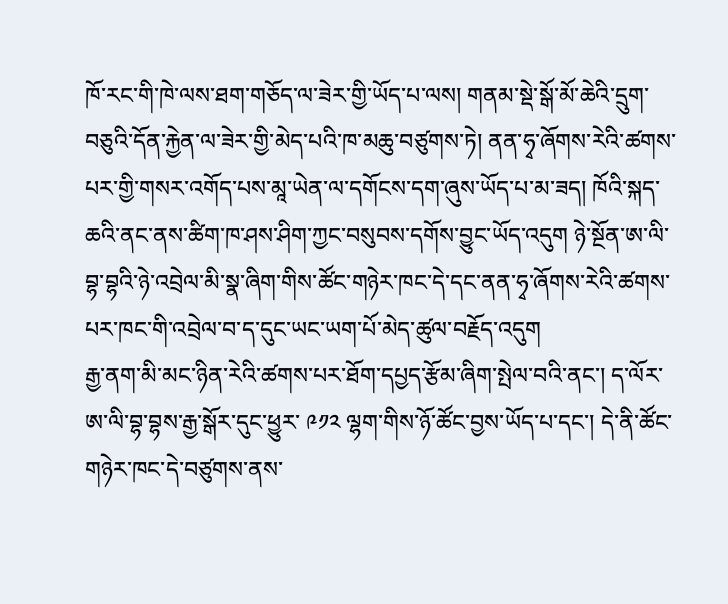ཁོ་རང་གི་ཁེ་ལས་ཐག་གཅོད་ལ་ཟེར་གྱི་ཡོད་པ་ལས། གནམ་སྡེ་སྒོ་མོ་ཆེའི་དྲུག་བཅུའི་དོན་རྐྱེན་ལ་ཟེར་གྱི་མེད་པའི་ཁ་མཆུ་བཙུགས་ཏེ། ནན་ཧྭ་ཞོགས་རེའི་ཚགས་པར་གྱི་གསར་འགོད་པས་མཱ་ཡེན་ལ་དགོངས་དག་ཞུས་ཡོད་པ་མ་ཟད། ཁོའི་སྐད་ཆའི་ནང་ནས་ཚིག་ཁ་ཤས་ཤིག་ཀྱང་བསུབས་དགོས་བྱུང་ཡོད་འདུག ཉེ་སྔོན་ཨ་ལི་བྷ་བྷའི་ཉེ་འབྲེལ་མི་སྣ་ཞིག་གིས་ཚོང་གཉེར་ཁང་དེ་དང་ནན་ཧྭ་ཞོགས་རེའི་ཚགས་པར་ཁང་གི་འབྲེལ་བ་ད་དུང་ཡང་ཡག་པོ་མེད་ཚུལ་བརྗོད་འདུག
རྒྱ་ནག་མི་མང་ཉིན་རེའི་ཚགས་པར་ཐོག་དཔྱད་རྩོམ་ཞིག་སྤེལ་བའི་ནང་། ད་ལོར་ཨ་ལི་བྷ་བྷས་རྒྱ་སྒོར་དུང་ཕྱུར་ ༩༡༢ ལྷག་གིས་ཉོ་ཚོང་བྱས་ཡོད་པ་དང་། དེ་ནི་ཚོང་གཉེར་ཁང་དེ་བཙུགས་ནས་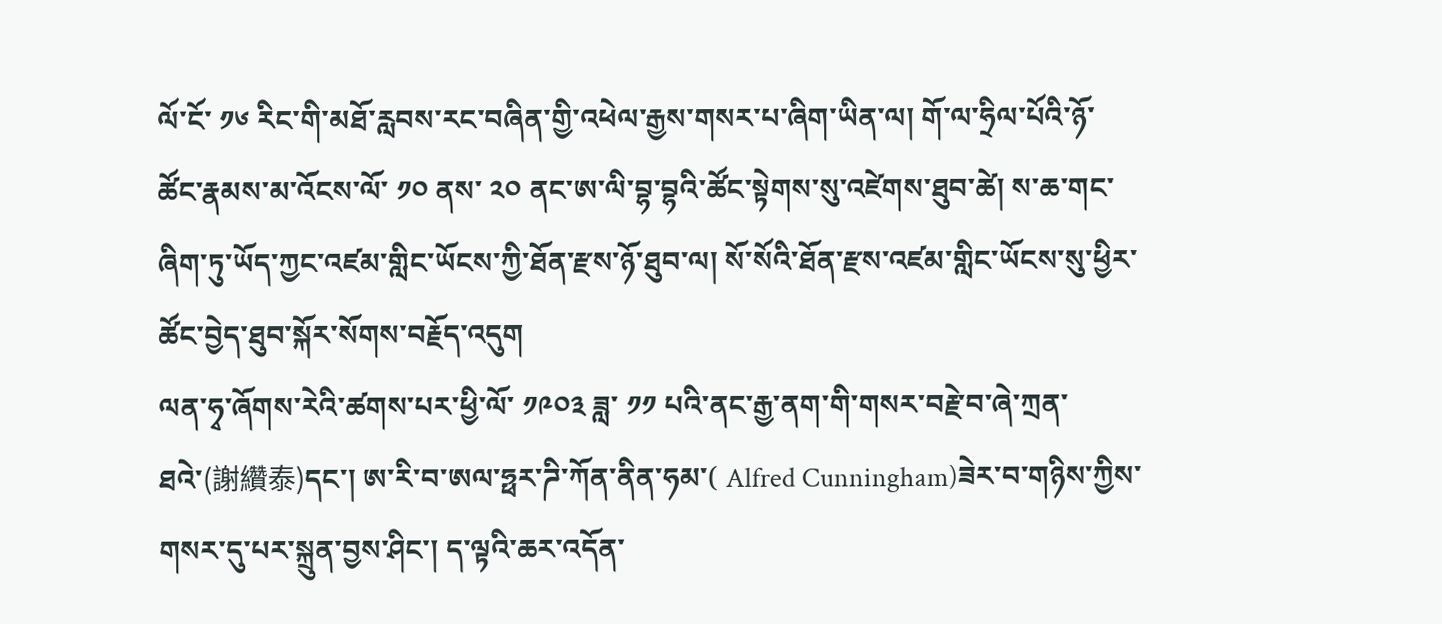ལོ་ངོ་ ༡༦ རིང་གི་མཐོ་རླབས་རང་བཞིན་གྱི་འཕེལ་རྒྱས་གསར་པ་ཞིག་ཡིན་ལ། གོ་ལ་ཧྲིལ་པོའི་ཉོ་ཚོང་རྣམས་མ་འོངས་ལོ་ ༡༠ ནས་ ༢༠ ནང་ཨ་ལི་བྷ་བྷའི་ཚོང་སྟེགས་སུ་འཛེགས་ཐུབ་ཚེ། ས་ཆ་གང་ཞིག་ཏུ་ཡོད་ཀྱང་འཛམ་གླིང་ཡོངས་ཀྱི་ཐོན་རྫས་ཉོ་ཐུབ་ལ། སོ་སོའི་ཐོན་རྫས་འཛམ་གླིང་ཡོངས་སུ་ཕྱིར་ཚོང་བྱེད་ཐུབ་སྐོར་སོགས་བརྗོད་འདུག
ལན་ཧྭ་ཞོགས་རེའི་ཚགས་པར་ཕྱི་ལོ་ ༡༩༠༣ ཟླ་ ༡༡ པའི་ནང་རྒྱ་ནག་གི་གསར་བརྗེ་བ་ཞེ་ཀྲན་ཐའེ་(謝纘泰)དང་། ཨ་རི་བ་ཨལ་ཧྥར་ཌི་ཀོན་ནིན་ཧམ་( Alfred Cunningham)ཟེར་བ་གཉིས་ཀྱིས་གསར་དུ་པར་སྐྲུན་བྱས་ཤིང་། ད་ལྟའི་ཆར་འདོན་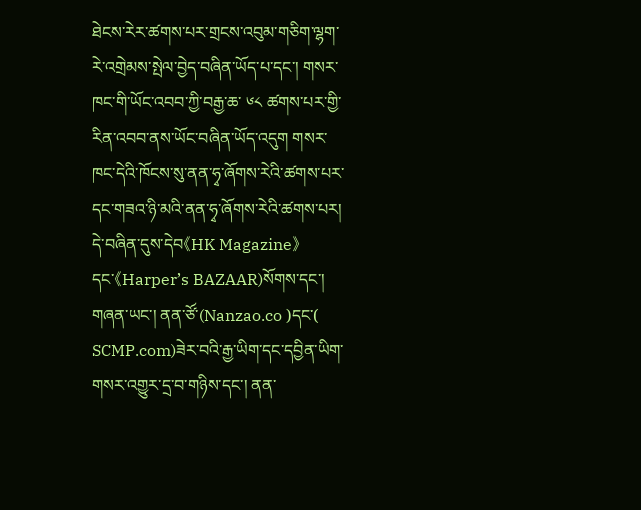ཐེངས་རེར་ཚགས་པར་གྲངས་འབུམ་གཅིག་ལྷག་རེ་འགྲེམས་སྤེལ་བྱེད་བཞིན་ཡོད་པ་དང་། གསར་ཁང་གི་ཡོང་འབབ་ཀྱི་བརྒྱ་ཆ་ ༦༨ ཚགས་པར་གྱི་རིན་འབབ་ནས་ཡོང་བཞིན་ཡོད་འདུག གསར་ཁང་དེའི་ཁོངས་སུ་ནན་ཧྭ་ཞོགས་རེའི་ཚགས་པར་དང་གཟའ་ཉི་མའི་ནན་ཧྭ་ཞོགས་རེའི་ཚགས་པར། དེ་བཞིན་དུས་དེབ《HK Magazine》དང་《Harper’s BAZAAR)སོགས་དང་། གཞན་ཡང་། ནན་ཙོ་(Nanzao.co )དང་( SCMP.com)ཟེར་བའི་རྒྱ་ཡིག་དང་དབྱིན་ཡིག་གསར་འགྱུར་དྲ་བ་གཉིས་དང་། ནན་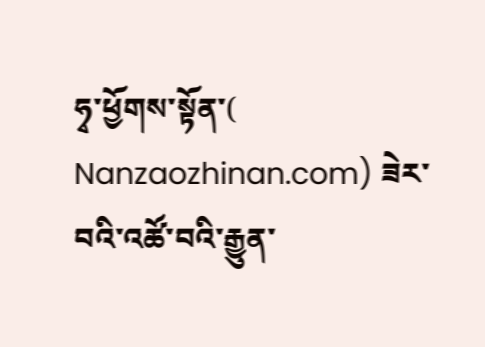ཧྭ་ཕྱོགས་སྟོན་( Nanzaozhinan.com) ཟེར་བའི་འཚོ་བའི་རྒྱུན་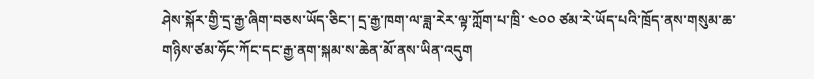ཤེས་སྐོར་གྱི་དྲ་རྒྱ་ཞིག་བཅས་ཡོད་ཅིང་། དྲ་རྒྱ་ཁག་ལ་ཟླ་རེར་ལྟ་ཀློག་པ་ཁྲི་ ༤༠༠ ཙམ་རེ་ཡོད་པའི་ཁྲོད་ནས་གསུམ་ཆ་གཉིས་ཙམ་ཧོང་ཀོང་དང་རྒྱ་ནག་སྐམ་ས་ཆེན་མོ་ནས་ཡིན་འདུག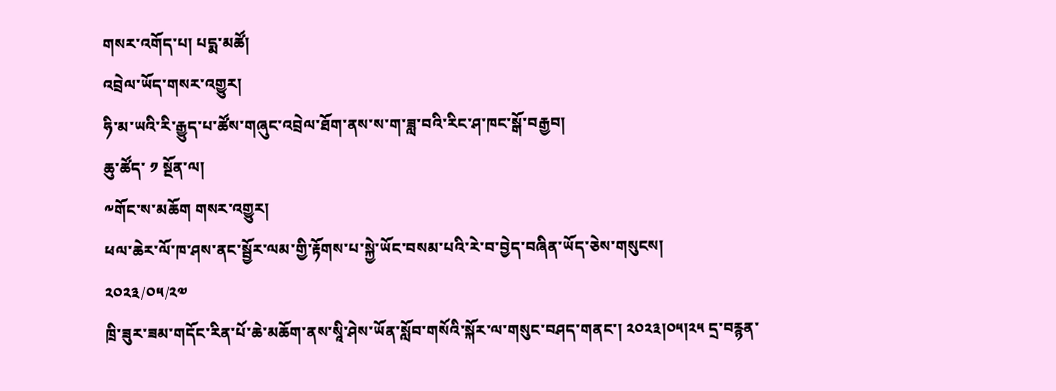གསར་འགོད་པ། པདྨ་མཚོ།
འབྲེལ་ཡོད་གསར་འགྱུར།
ཧི་མ་ཡའི་རི་རྒྱུད་པ་ཚོས་གཞུང་འབྲེལ་ཐོག་ནས་ས་ག་ཟླ་བའི་རིང་ཤ་ཁང་སྒོ་བརྒྱབ།
ཆུ་ཚོད་ ༡ སྔོན་ལ།
༸གོང་ས་མཆོག གསར་འགྱུར།
ཕལ་ཆེར་ལོ་ཁ་ཤས་ནང་སྦྱོར་ལམ་གྱི་རྟོགས་པ་སྐྱེ་ཡོང་བསམ་པའི་རེ་བ་བྱེད་བཞིན་ཡོད་ཅེས་གསུངས།
༢༠༢༣/༠༥/༢༧
ཁྲི་ཟུར་ཟམ་གདོང་རིན་པོ་ཆེ་མཆོག་ནས་སཱི་ཤེས་ཡོན་སློབ་གསོའི་སྐོར་ལ་གསུང་བཤད་གནང་། ༢༠༢༣།༠༥།༢༥ དྲ་བརྙན་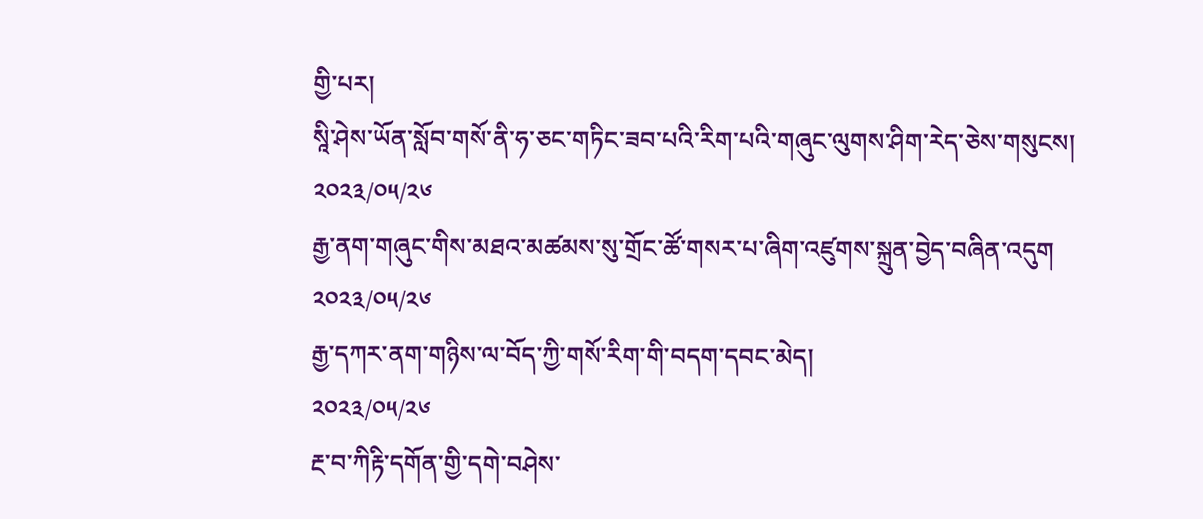གྱི་པར།
སཱི་ཤེས་ཡོན་སློབ་གསོ་ནི་ཧ་ཅང་གཏིང་ཟབ་པའི་རིག་པའི་གཞུང་ལུགས་ཤིག་རེད་ཅེས་གསུངས།
༢༠༢༣/༠༥/༢༦
རྒྱ་ནག་གཞུང་གིས་མཐའ་མཚམས་སུ་གྲོང་ཚོ་གསར་པ་ཞིག་འཛུགས་སྐྲུན་བྱེད་བཞིན་འདུག
༢༠༢༣/༠༥/༢༦
རྒྱ་དཀར་ནག་གཉིས་ལ་བོད་ཀྱི་གསོ་རིག་གི་བདག་དབང་མེད།
༢༠༢༣/༠༥/༢༦
རྔ་བ་ཀིརྟི་དགོན་གྱི་དགེ་བཤེས་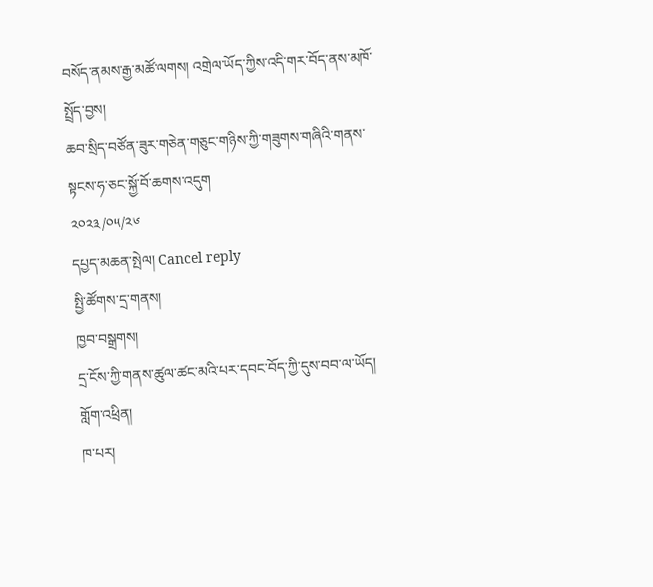བསོད་ནམས་རྒྱ་མཚོ་ལགས། འགྲེལ་ཡོད་ཀྱིས་འདི་གར་བོད་ནས་མཁོ་སྤྲོད་བྱས།
ཆབ་སྲིད་བཙོན་ཟུར་གཅེན་གཅུང་གཉིས་ཀྱི་གཟུགས་གཞིའི་གནས་སྟངས་ཧ་ཅང་སྐྱོ་བོ་ཆགས་འདུག
༢༠༢༣/༠༥/༢༦
དཔྱད་མཆན་སྤེལ། Cancel reply
སྤྱི་ཚོགས་དྲ་གནས།
ཁྱབ་བསྒྲགས།
དྲ་ངོས་ཀྱི་གནས་ཚུལ་ཚང་མའི་པར་དབང་བོད་ཀྱི་དུས་བབ་ལ་ཡོད།
གློག་འཕྲིན།
ཁ་པར།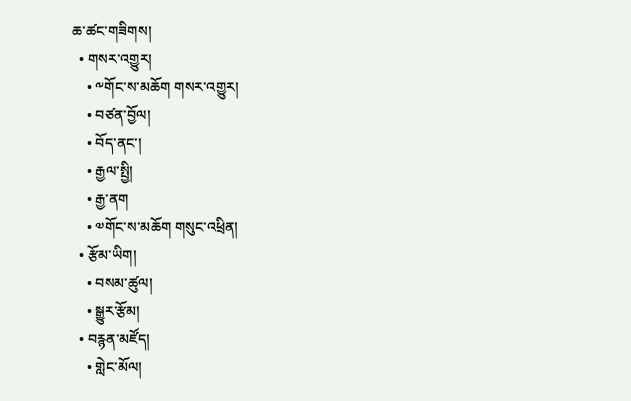ཆ་ཚང་གཟིགས།
  • གསར་འགྱུར།
    • ༸གོང་ས་མཆོག གསར་འགྱུར།
    • བཙན་བྱོལ།
    • བོད་ནང་།
    • རྒྱལ་སྤྱི།
    • རྒྱ་ནག
    • ༧གོང་ས་མཆོག གསུང་འཕྲིན།
  • རྩོམ་ཡིག།
    • བསམ་ཚུལ།
    • སྒྱུར་རྩོམ།
  • བརྙན་མཛོད།
    • གླེང་མོལ།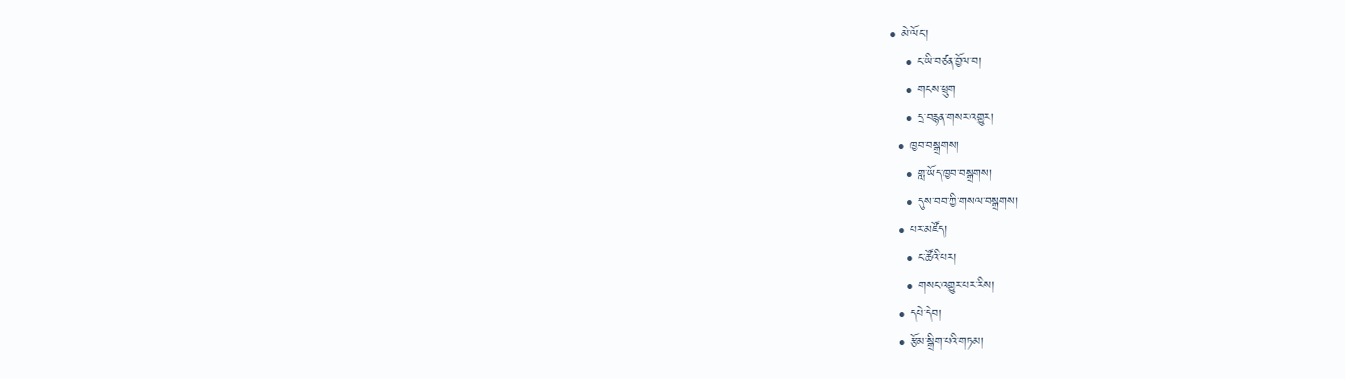• མེ་ལོང་།
    • ང་ཡི་བཙན་བྱོལ་བ།
    • གངས་ཕྲུག
    • དྲ་བརྙན་གསར་འགྱུར།
  • ཁྱབ་བསྒྲགས།
    • གླ་ཡོད་ཁྱབ་བསྒྲགས།
    • དུས་བབ་ཀྱི་གསལ་བསྒྲགས།
  • པར་མཛོད།
    • ང་ཚོའི་པར།
    • གསང་འགྱུར་པར་རིས།
  • དཔེ་དེབ།
  • རྩོམ་སྒྲིག་པའི་གཏམ།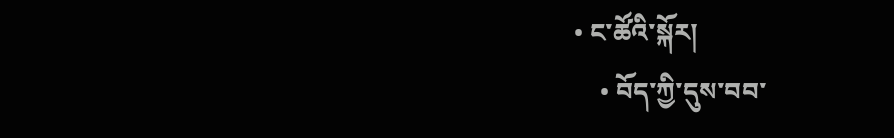• ང་ཚོའི་སྐོར།
    • བོད་ཀྱི་དུས་བབ་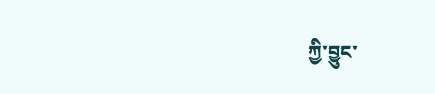ཀྱི་བྱུང་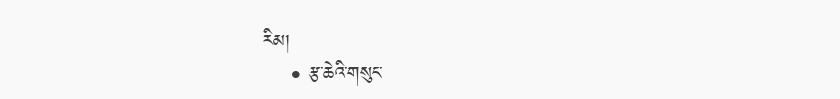རིམ།
    • རྩ་ཆེའི་གསུང་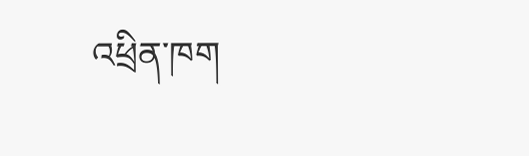འཕྲིན་ཁག